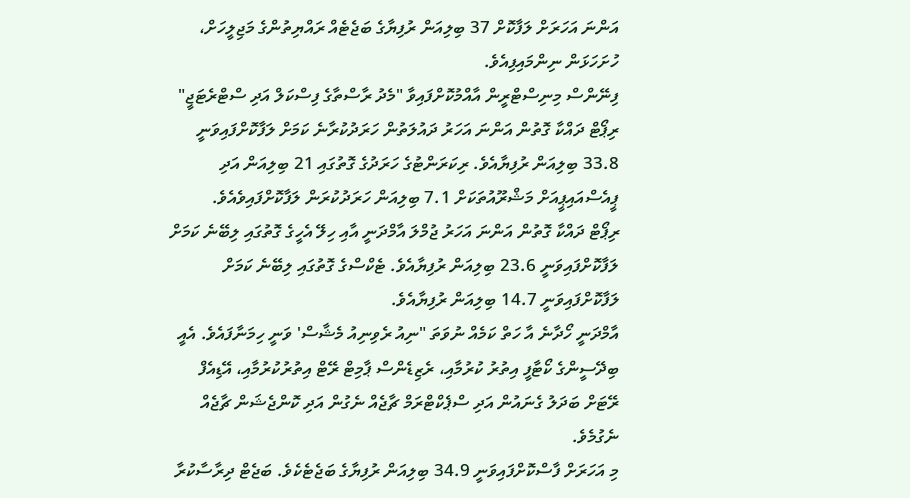އަންނަ އަހަރަށް ލަފާކޮށް 37 ބިލިއަން ރުފިޔާގެ ބަޖެޓެއް ރައްޔިތުންގެ މަޖިލީހަށް، ހުށަހަޅަން ނިންމައިފިއެވެ.
ފިނޭންސް މިނިސްޓްރީން އާއްމުކޮށްފައިވާ "މެދު ރާސްތާގެ ފިސްކަލް އަދި ސްޓްރެޓަޖީ" ރިޕޯޓް ދައްކާ ގޮތުން އަންނަ އަހަރު ދައުލަތުން ހަރަދުކުރާނެ ކަމަށް ލަފާކޮށްފައިވަނީ 33.8 ބިލިއަން ރުފިޔާއެވެ. ރިކަރަންޓުގެ ހަރަދުގެ ގޮތުގައި 21 ބިލިއަން އަދި ޕީއެސްއައިޕީއަށް މަޝްރޫއުތަކަށް 7.1 ބިލިއަން ހަރަދުކުރަން ލަފާކޮށްފައިވެއެވެ.
ރިޕޯޓް ދައްކާ ގޮތުން އަންނަ އަހަރު ޖުމްލަ އާމްދަނީ އާއި ހިލޭ އެހީގެ ގޮތުގައި ލިބޭނެ ކަމަށް ލަފާކޮށްފައިވަނީ 23.6 ބިލިއަން ރުފިޔާއެވެ. ޓެކްސްގެ ގޮތުގައި ލިބޭނެ ކަމަށް ލަފާކޮށްފައިވަނީ 14.7 ބިލިއަން ރުފިޔާއެވެ.
އާމްދަނީ ހޯދާނެ އާ ހަތް ކަމެއް ނުވަތަ "ނިއު ރެވިނިއު މެޝާސް' ވަނީ ހިމަނާފައެވެ. އެއީ ބިދޭސީންގެ ކޯޓާފީ އިތުރު ކުރުމާއި، ރެޒިޑެންސް ޕާމިޓް ރޭޓް އިތުރުކުރުމާއި، އޭޑިއެފް ރޭޓަށް ބަދަލު ގެނައުން އަދި ސްޕެކްޓްރަމް ޗާޖެއް ނެގުން އަދި ކޮންޖެޝަން ޗާޖެއް ނެގުމެވެ.
މި އަހަރަށް ފާސްކޮށްފައިވަނީ 34.9 ބިލިއަން ރުފިޔާގެ ބަޖެޓެކެވެ. ބަޖެޓް ދިރާސާކުރާ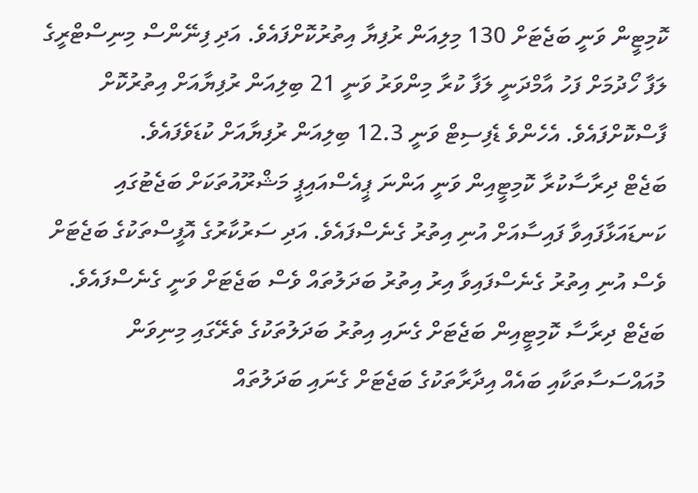ކޮމިޓީން ވަނީ ބަޖެޓަށް 130 މިލިއަން ރުފިޔާ އިތުރުކޮށްފައެވެ. އަދި ފިނޭންސް މިނިސްޓްރީގެ ލަފާ ހޯދުމަށް ފަހު އާމްދަނީ ލަފާ ކުރާ މިންވަރު ވަނީ 21 ބިލިއަން ރުފިޔާއަށް އިތުރުކޮށް ފާސްކޮށްފައެވެ. އެހެންވެ ޑެފިސިޓް ވަނީ 12.3 ބިލިއަން ރުފިޔާއަށް ކުޑަވެފައެވެ.
ބަޖެޓް ދިރާސާކުރާ ކޮމިޓީއިން ވަނީ އަންނަ ޕީއެސްއައިޕީ މަޝްރޫއުތަކަށް ބަޖެޓުގައި ކަނޑައަޅާފައިވާ ފައިސާއަށް އުނި އިތުރު ގެނެސްފައެވެ. އަދި ސަރުކާރުގެ އޮފީސްތަކުގެ ބަޖެޓަށް ވެސް އުނި އިތުރު ގެނެސްފައިވާ އިރު އިތުރު ބަދަލުތައް ވެސް ބަޖެޓަށް ވަނީ ގެނެސްފައެވެ.
ބަޖެޓް ދިރާސާ ކޮމިޓީއިން ބަޖެޓަށް ގެނައި އިތުރު ބަދަލުތަކުގެ ތެރޭގައި މިނިވަން މުއައްސަސާތަކާއި ބައެއް އިދާރާތަކުގެ ބަޖެޓަށް ގެނައި ބަދަލުތައް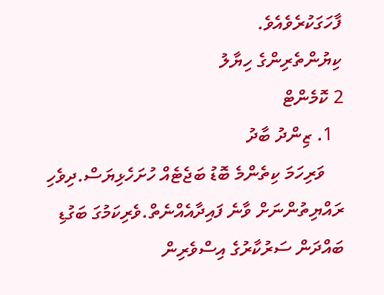ފާހަގަކުރެވެއެވެ.
ކިޔުންތެރިންގެ ހިޔާލު
2 ކޮމެންޓް
  1. ޒިންދު ބާދު
    ވަރިހަމަ ކިތެންމެ ބޮޑު ބަޖެޓެއް ހުށަހެޅިޔަސް.ދިވެހި ރައްޔިތުންނަށް ވާނެ ފައިދާއެއްނެތް.ވެރިކަމުގަ ބަގުޑި ބައްދަން ސަރުކާރުގެ އިސްވެރިން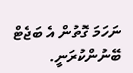ނަހަމަ ގޮތުން އެ ބަޖެޓް ބޭނުންކުރަނީ.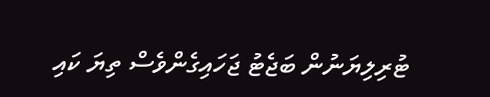ޓުރިލިޔަނުން ބަޖެޓު ޖަހައިގެންވެސް ތިޔަ ކައި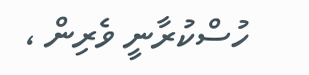ހުސްކުރާނީ ވެރިން ،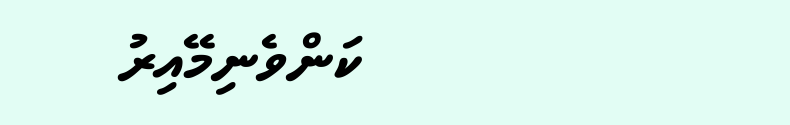ކަންވެނިމޭއިރު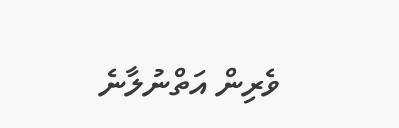ވެރިން އަތްނުލާނެ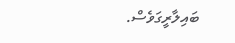ބައިލާރީގަވެސް.